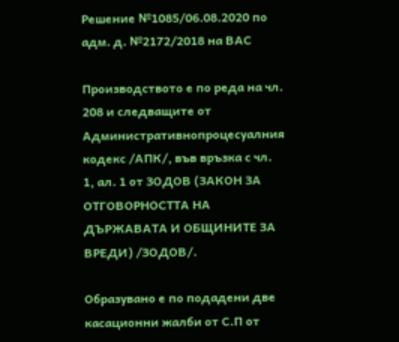Решение №1085/06.08.2020 по адм. д. №2172/2018 на ВАС

Производството е по реда на чл. 208 и следващите от Административнопроцесуалния кодекс /АПК/, във връзка с чл. 1, ал. 1 от ЗОДОВ (ЗАКОН ЗА ОТГОВОРНОСТТА НА ДЪРЖАВАТА И ОБЩИНИТЕ ЗА ВРЕДИ) /ЗОДОВ/.

Образувано е по подадени две касационни жалби от С.П от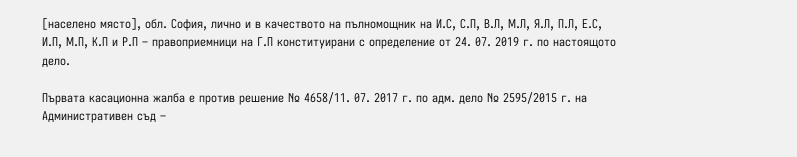[населено място], обл. София, лично и в качеството на пълномощник на И.С, С.П, В.Л, М.Л, Я.Л, П.Л, Е.С, И.П, М.П, К.П и Р.П – правоприемници на Г.П конституирани с определение от 24. 07. 2019 г. по настоящото дело.

Първата касационна жалба е против решение № 4658/11. 07. 2017 г. по адм. дело № 2595/2015 г. на Административен съд –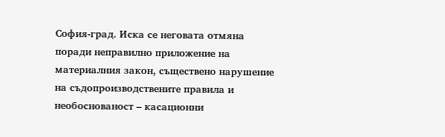София-град. Иска се неговата отмяна поради неправилно приложение на материалния закон, съществено нарушение на съдопроизводствените правила и необоснованост – касационни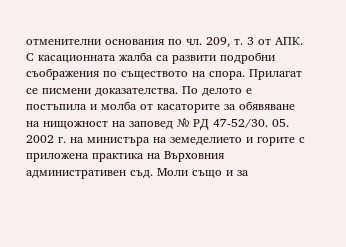отменителни основания по чл. 209, т. 3 от АПК. С касационната жалба са развити подробни съображения по съществото на спора. Прилагат се писмени доказателства. По делото е постъпила и молба от касаторите за обявяване на нищожност на заповед № РД 47-52/30. 05. 2002 г. на министъра на земеделието и горите с приложена практика на Върховния административен съд. Моли също и за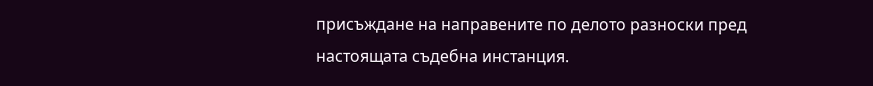присъждане на направените по делото разноски пред настоящата съдебна инстанция.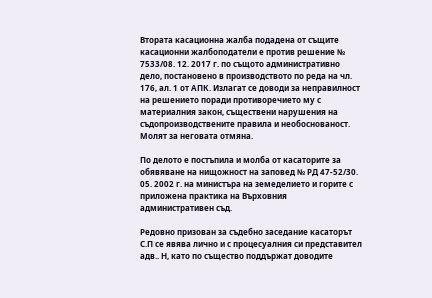Втората касационна жалба подадена от същите касационни жалбоподатели е против решение № 7533/08. 12. 2017 г. по същото административно дело, постановено в производството по реда на чл. 176, ал. 1 от АПК. Излагат се доводи за неправилност на решението поради противоречието му с материалния закон, съществени нарушения на съдопроизводствените правила и необоснованост. Молят за неговата отмяна.

По делото е постъпила и молба от касаторите за обявяване на нищожност на заповед № РД 47-52/30. 05. 2002 г. на министъра на земеделието и горите с приложена практика на Върховния административен съд.

Редовно призован за съдебно заседание касаторът С.П се явява лично и с процесуалния си представител адв.. Н, като по същество поддържат доводите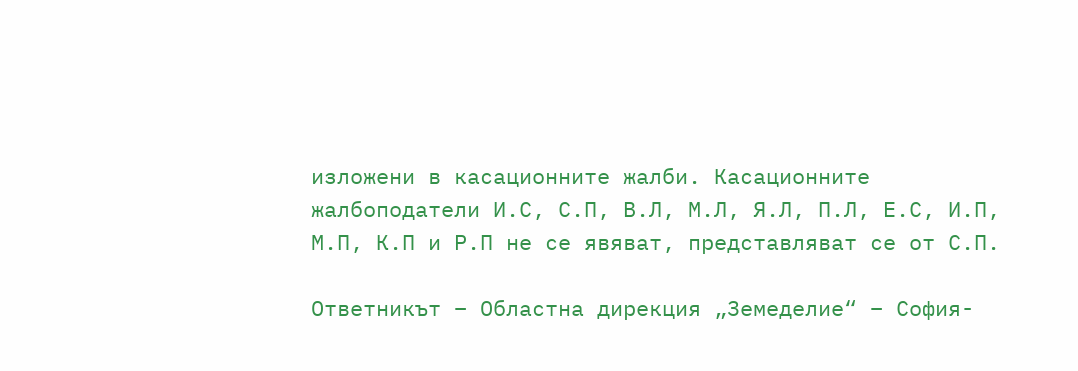изложени в касационните жалби. Касационните жалбоподатели И.С, С.П, В.Л, М.Л, Я.Л, П.Л, Е.С, И.П, М.П, К.П и Р.П не се явяват, представляват се от С.П.

Ответникът – Областна дирекция „Земеделие“ – София-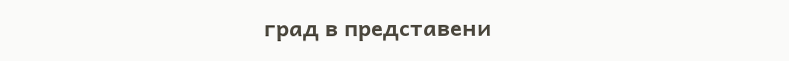град в представени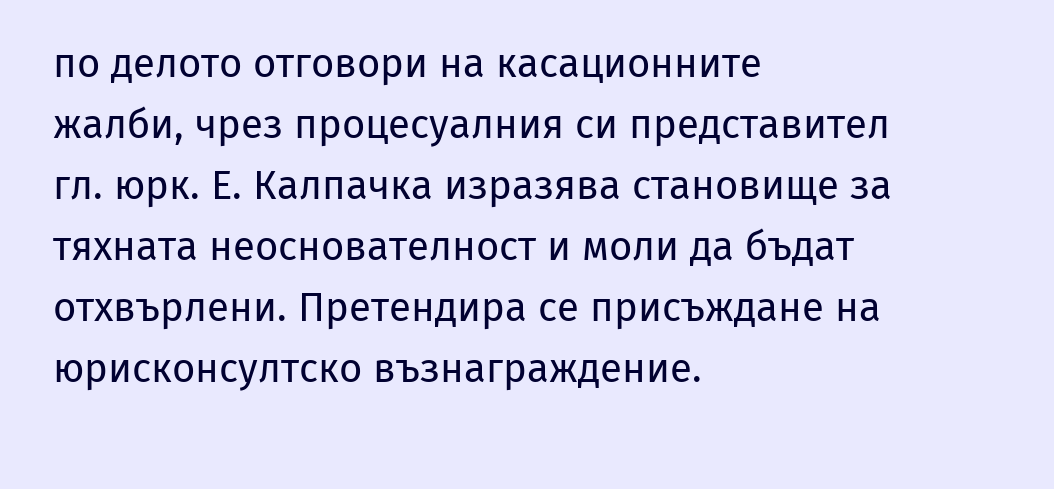по делото отговори на касационните жалби, чрез процесуалния си представител гл. юрк. Е. Калпачка изразява становище за тяхната неоснователност и моли да бъдат отхвърлени. Претендира се присъждане на юрисконсултско възнаграждение.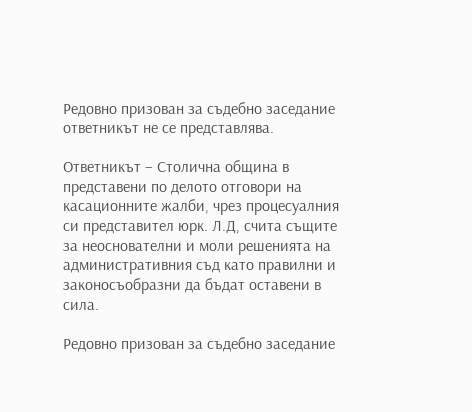Редовно призован за съдебно заседание ответникът не се представлява.

Ответникът – Столична община в представени по делото отговори на касационните жалби, чрез процесуалния си представител юрк. Л.Д, счита същите за неоснователни и моли решенията на административния съд като правилни и законосъобразни да бъдат оставени в сила.

Редовно призован за съдебно заседание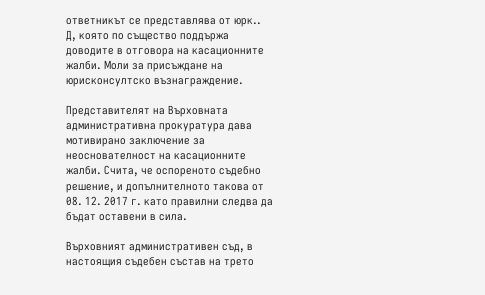ответникът се представлява от юрк.. Д, която по същество поддържа доводите в отговора на касационните жалби. Моли за присъждане на юрисконсултско възнаграждение.

Представителят на Върховната административна прокуратура дава мотивирано заключение за неоснователност на касационните жалби. Счита, че оспореното съдебно решение, и допълнителното такова от 08. 12. 2017 г. като правилни следва да бъдат оставени в сила.

Върховният административен съд, в настоящия съдебен състав на трето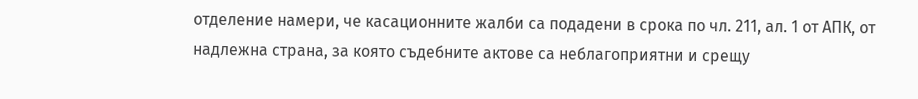отделение намери, че касационните жалби са подадени в срока по чл. 211, ал. 1 от АПК, от надлежна страна, за която съдебните актове са неблагоприятни и срещу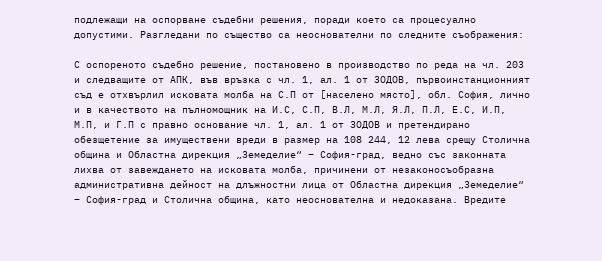подлежащи на оспорване съдебни решения, поради което са процесуално допустими. Разгледани по същество са неоснователни по следните съображения:

С оспореното съдебно решение, постановено в производство по реда на чл. 203 и следващите от АПК, във връзка с чл. 1, ал. 1 от ЗОДОВ, първоинстанционният съд е отхвърлил исковата молба на С.П от [населено място], обл. София, лично и в качеството на пълномощник на И.С, С.П, В.Л, М.Л, Я.Л, П.Л, Е.С, И.П, М.П, и Г.П с правно основание чл. 1, ал. 1 от ЗОДОВ и претендирано обезщетение за имуществени вреди в размер на 108 244, 12 лева срещу Столична община и Областна дирекция „Земеделие“ – София-град, ведно със законната лихва от завеждането на исковата молба, причинени от незаконосъобразна административна дейност на длъжностни лица от Областна дирекция „Земеделие“ – София-град и Столична община, като неоснователна и недоказана. Вредите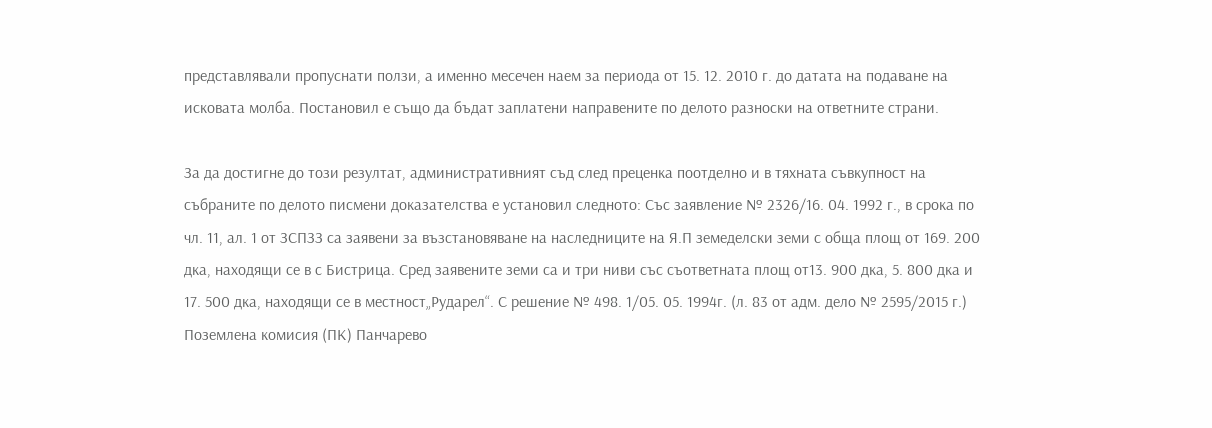представлявали пропуснати ползи, а именно месечен наем за периода от 15. 12. 2010 г. до датата на подаване на исковата молба. Постановил е също да бъдат заплатени направените по делото разноски на ответните страни.

За да достигне до този резултат, административният съд след преценка поотделно и в тяхната съвкупност на събраните по делото писмени доказателства е установил следното: Със заявление № 2326/16. 04. 1992 г., в срока по чл. 11, ал. 1 от ЗСПЗЗ са заявени за възстановяване на наследниците на Я.П земеделски земи с обща площ от 169. 200 дка, находящи се в с Бистрица. Сред заявените земи са и три ниви със съответната площ от13. 900 дка, 5. 800 дка и 17. 500 дка, находящи се в местност„Рударел“. С решение № 498. 1/05. 05. 1994г. (л. 83 от адм. дело № 2595/2015 г.) Поземлена комисия (ПК) Панчарево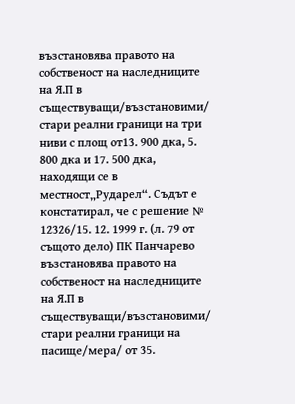възстановява правото на собственост на наследниците на Я.П в съществуващи/възстановими/ стари реални граници на три ниви с площ от13. 900 дка, 5. 800 дка и 17. 500 дка, находящи се в местност„Рударел“. Съдът е констатирал, че с решение № 12326/15. 12. 1999 г. (л. 79 от същото дело) ПК Панчарево възстановява правото на собственост на наследниците на Я.П в съществуващи/възстановими/ стари реални граници на пасище/мера/ от 35.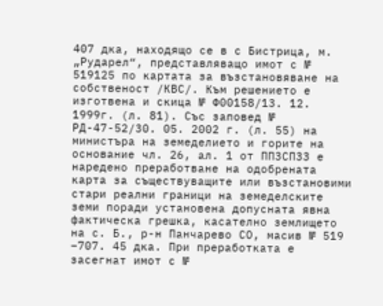407 дка, находящо се в с Бистрица, м. „Рударел“, представляващо имот с № 519125 по картата за възстановяване на собственост /КВС/. Към решението е изготвена и скица № Ф00158/13. 12. 1999г. (л. 81). Със заповед № РД-47-52/30. 05. 2002 г. (л. 55) на министъра на земеделието и горите на основание чл. 26, ал. 1 от ППЗСПЗЗ е наредено преработване на одобрената карта за съществуващите или възстановими стари реални граници на земеделските земи поради установена допусната явна фактическа грешка, касателно землището на с. Б., р-н Панчарево СО, масив № 519 –707. 45 дка. При преработката е засегнат имот с №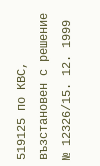519125 по КВС, възстановен с решение № 12326/15. 12. 1999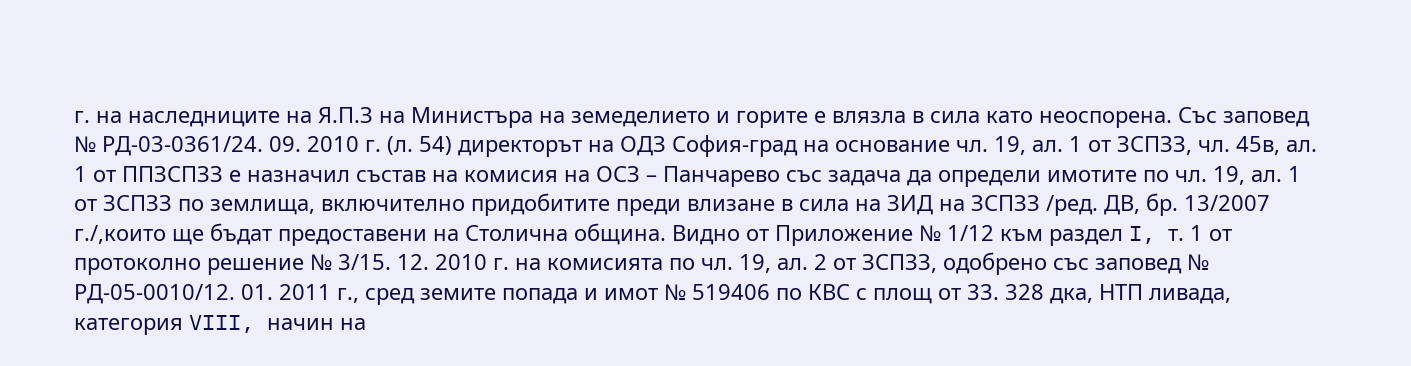г. на наследниците на Я.П.З на Министъра на земеделието и горите е влязла в сила като неоспорена. Със заповед № РД-03-0361/24. 09. 2010 г. (л. 54) директорът на ОДЗ София-град на основание чл. 19, ал. 1 от ЗСПЗЗ, чл. 45в, ал. 1 от ППЗСПЗЗ е назначил състав на комисия на ОСЗ – Панчарево със задача да определи имотите по чл. 19, ал. 1 от ЗСПЗЗ по землища, включително придобитите преди влизане в сила на ЗИД на ЗСПЗЗ /ред. ДВ, бр. 13/2007 г./,които ще бъдат предоставени на Столична община. Видно от Приложение № 1/12 към раздел I, т. 1 от протоколно решение № 3/15. 12. 2010 г. на комисията по чл. 19, ал. 2 от ЗСПЗЗ, одобрено със заповед № РД-05-0010/12. 01. 2011 г., сред земите попада и имот № 519406 по КВС с площ от 33. 328 дка, НТП ливада, категория VIII, начин на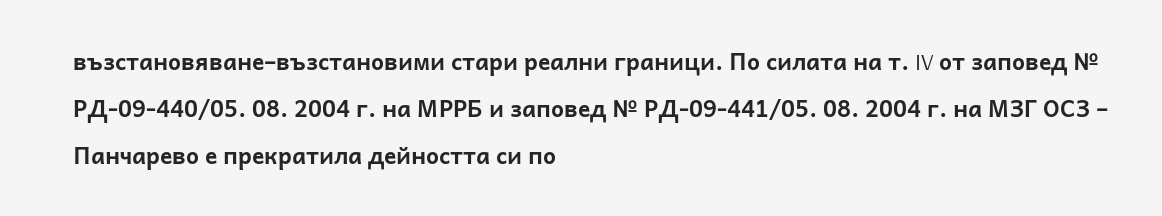възстановяване–възстановими стари реални граници. По силата на т. IV от заповед № РД-09-440/05. 08. 2004 г. на МРРБ и заповед № РД-09-441/05. 08. 2004 г. на МЗГ ОСЗ – Панчарево е прекратила дейността си по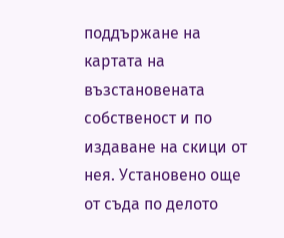поддържане на картата на възстановената собственост и по издаване на скици от нея. Установено още от съда по делото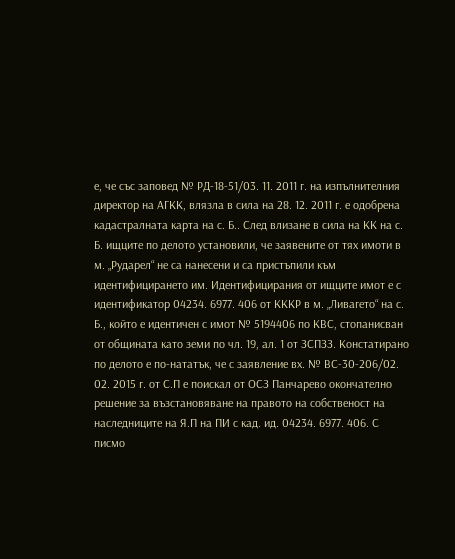е, че със заповед № РД-18-51/03. 11. 2011 г. на изпълнителния директор на АГКК, влязла в сила на 28. 12. 2011 г. е одобрена кадастралната карта на с. Б.. След влизане в сила на КК на с. Б. ищците по делото установили, че заявените от тях имоти в м. „Рударел“ не са нанесени и са пристъпили към идентифицирането им. Идентифицирания от ищците имот е с идентификатор 04234. 6977. 406 от КККР в м. „Ливагето“ на с. Б., който е идентичен с имот № 5194406 по КВС, стопанисван от общината като земи по чл. 19, ал. 1 от ЗСПЗЗ. Констатирано по делото е по-нататък, че с заявление вх. № ВС-30-206/02. 02. 2015 г. от С.П е поискал от ОСЗ Панчарево окончателно решение за възстановяване на правото на собственост на наследниците на Я.П на ПИ с кад. ид. 04234. 6977. 406. С писмо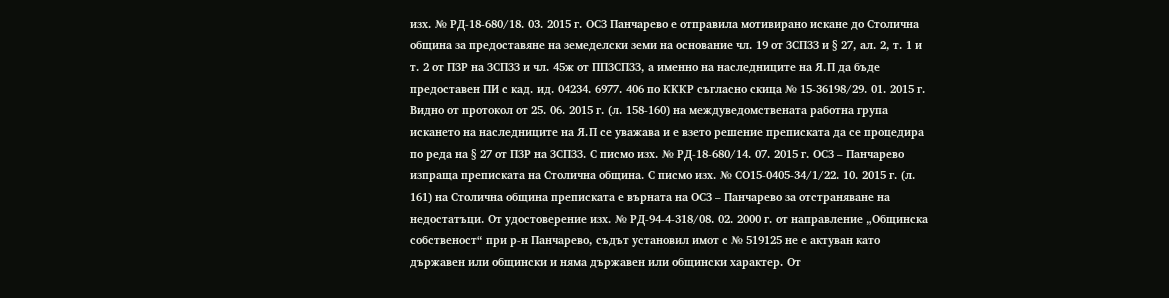изх. № РД-18-680/18. 03. 2015 г. ОСЗ Панчарево е отправила мотивирано искане до Столична община за предоставяне на земеделски земи на основание чл. 19 от ЗСПЗЗ и § 27, ал. 2, т. 1 и т. 2 от ПЗР на ЗСПЗЗ и чл. 45ж от ППЗСПЗЗ, а именно на наследниците на Я.П да бъде предоставен ПИ с кад. ид. 04234. 6977. 406 по КККР съгласно скица № 15-36198/29. 01. 2015 г. Видно от протокол от 25. 06. 2015 г. (л. 158-160) на междуведомствената работна група искането на наследниците на Я.П се уважава и е взето решение преписката да се процедира по реда на § 27 от ПЗР на ЗСПЗЗ. С писмо изх. № РД-18-680/14. 07. 2015 г. ОСЗ – Панчарево изпраща преписката на Столична община. С писмо изх. № СО15-0405-34/1/22. 10. 2015 г. (л. 161) на Столична община преписката е върната на ОСЗ – Панчарево за отстраняване на недостатъци. От удостоверение изх. № РД-94-4-318/08. 02. 2000 г. от направление „Общинска собственост“ при р-н Панчарево, съдът установил имот с № 519125 не е актуван като държавен или общински и няма държавен или общински характер. От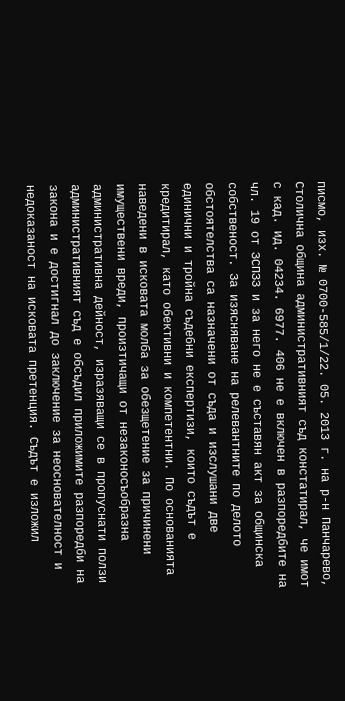писмо, изх. № 0700-585/1/22. 05. 2013 г. на р-н Панчарево, Столична община административният съд констатирал, че имот с кад. ид. 04234. 6977. 406 не е включен в разпоредбите на чл. 19 от ЗСПЗЗ и за него не е съставян акт за общинска собственост. За изясняване на релевантните по делото обстоятелства са назначени от съда и изслушани две единични и тройна съдебни експертизи, които съдът е кредитирал, като обективни и компетентни. По основанията наведени в исковата молба за обезщетение за причинени имуществени вреди, произтичащи от незаконосъобразна административна дейност, изразяващи се в пропуснати ползи административният съд е обсъдил приложимите разпоредби на закона и е достигнал до заключение за неоснователност и недоказаност на исковата претенция. Съдът е изложил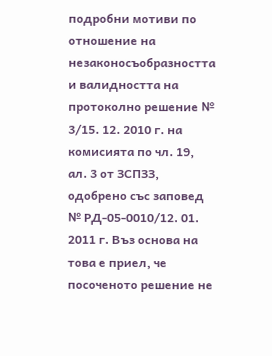подробни мотиви по отношение на незаконосъобразността и валидността на протоколно решение № 3/15. 12. 2010 г. на комисията по чл. 19, ал. 3 от ЗСПЗЗ, одобрено със заповед № РД-05-0010/12. 01. 2011 г. Въз основа на това е приел, че посоченото решение не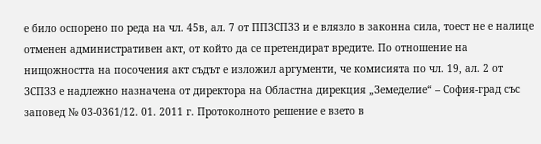е било оспорено по реда на чл. 45в, ал. 7 от ППЗСПЗЗ и е влязло в законна сила, тоест не е налице отменен административен акт, от който да се претендират вредите. По отношение на нищожността на посочения акт съдът е изложил аргументи, че комисията по чл. 19, ал. 2 от ЗСПЗЗ е надлежно назначена от директора на Областна дирекция „Земеделие“ – София-град със заповед № 03-0361/12. 01. 2011 г. Протоколното решение е взето в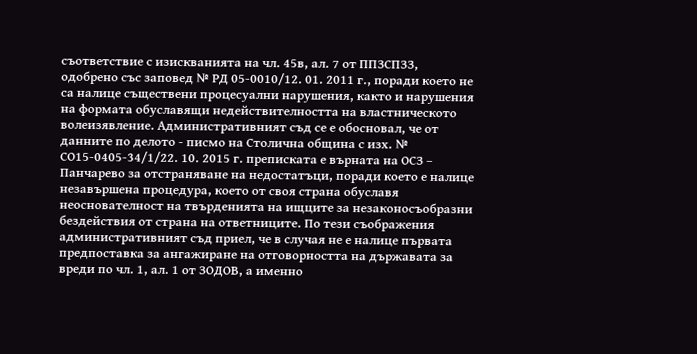съответствие с изискванията на чл. 45в, ал. 7 от ППЗСПЗЗ, одобрено със заповед № РД 05-0010/12. 01. 2011 г., поради което не са налице съществени процесуални нарушения, както и нарушения на формата обуславящи недействителността на властническото волеизявление. Административният съд се е обосновал, че от данните по делото - писмо на Столична община с изх. № СО15-0405-34/1/22. 10. 2015 г. преписката е върната на ОСЗ – Панчарево за отстраняване на недостатъци, поради което е налице незавършена процедура, което от своя страна обуславя неоснователност на твърденията на ищците за незаконосъобразни бездействия от страна на ответниците. По тези съображения административният съд приел, че в случая не е налице първата предпоставка за ангажиране на отговорността на държавата за вреди по чл. 1, ал. 1 от ЗОДОВ, а именно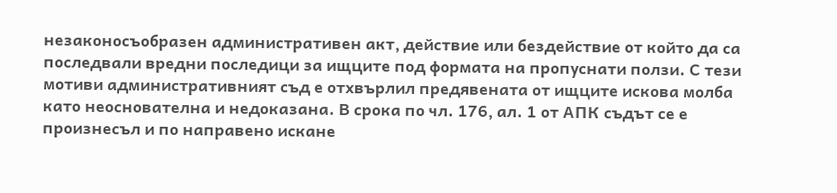незаконосъобразен административен акт, действие или бездействие от който да са последвали вредни последици за ищците под формата на пропуснати ползи. С тези мотиви административният съд е отхвърлил предявената от ищците искова молба като неоснователна и недоказана. В срока по чл. 176, ал. 1 от АПК съдът се е произнесъл и по направено искане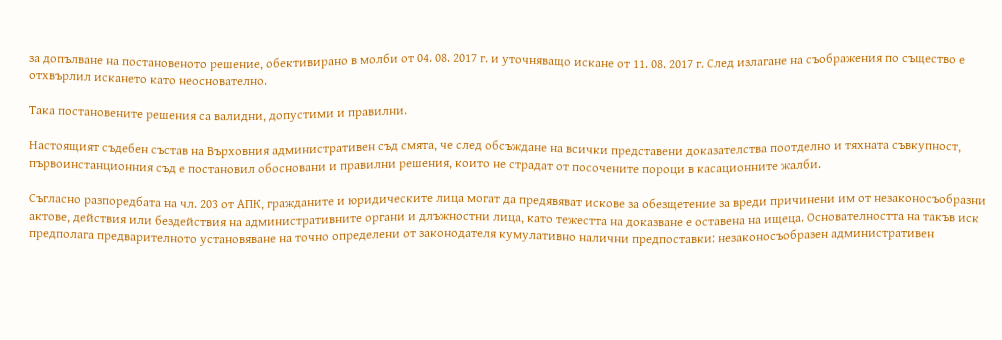за допълване на постановеното решение, обективирано в молби от 04. 08. 2017 г. и уточняващо искане от 11. 08. 2017 г. След излагане на съображения по същество е отхвърлил искането като неоснователно.

Така постановените решения са валидни, допустими и правилни.

Настоящият съдебен състав на Върховния административен съд смята, че след обсъждане на всички представени доказателства поотделно и тяхната съвкупност, първоинстанционния съд е постановил обосновани и правилни решения, които не страдат от посочените пороци в касационните жалби.

Съгласно разпоредбата на чл. 203 от АПК, гражданите и юридическите лица могат да предявяват искове за обезщетение за вреди причинени им от незаконосъобразни актове, действия или бездействия на административните органи и длъжностни лица, като тежестта на доказване е оставена на ищеца. Основателността на такъв иск предполага предварителното установяване на точно определени от законодателя кумулативно налични предпоставки: незаконосъобразен административен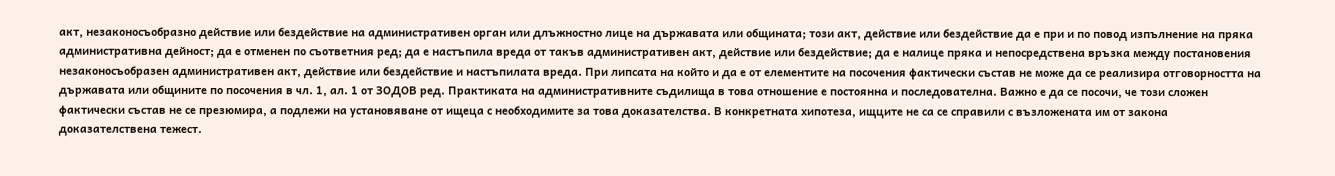акт, незаконосъобразно действие или бездействие на административен орган или длъжностно лице на държавата или общината; този акт, действие или бездействие да е при и по повод изпълнение на пряка административна дейност; да е отменен по съответния ред; да е настъпила вреда от такъв административен акт, действие или бездействие; да е налице пряка и непосредствена връзка между постановения незаконосъобразен административен акт, действие или бездействие и настъпилата вреда. При липсата на който и да е от елементите на посочения фактически състав не може да се реализира отговорността на държавата или общините по посочения в чл. 1, ал. 1 от ЗОДОВ ред. Практиката на административните съдилища в това отношение е постоянна и последователна. Важно е да се посочи, че този сложен фактически състав не се презюмира, а подлежи на установяване от ищеца с необходимите за това доказателства. В конкретната хипотеза, ищците не са се справили с възложената им от закона доказателствена тежест.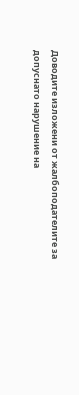Доводите изложени от жалбоподателите за допуснато нарушение на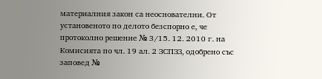материалния закон са неоснователни. От установеното по делото безспорно е, че протоколно решение № 3/15. 12. 2010 г. на Комисията по чл. 19 ал. 2 ЗСПЗЗ, одобрено със заповед №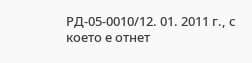РД-05-0010/12. 01. 2011 г., с което е отнет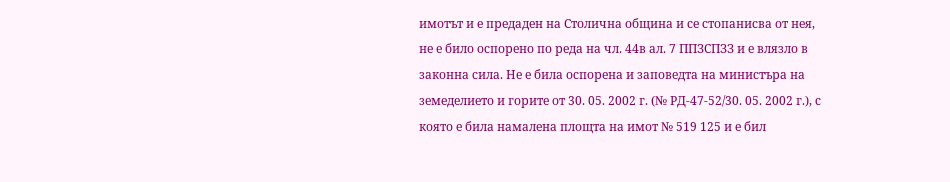имотът и е предаден на Столична община и се стопанисва от нея, не е било оспорено по реда на чл. 44в ал. 7 ППЗСПЗЗ и е влязло в законна сила. Не е била оспорена и заповедта на министъра на земеделието и горите от 30. 05. 2002 г. (№ РД-47-52/30. 05. 2002 г.), с която е била намалена площта на имот № 519 125 и е бил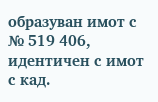образуван имот с № 519 406, идентичен с имот с кад.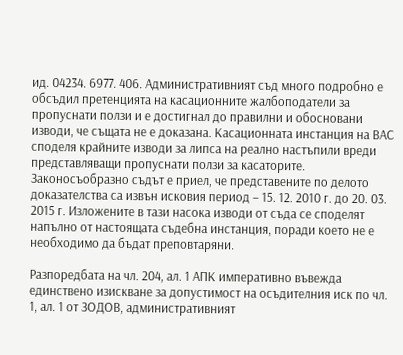ид. 04234. 6977. 406. Административният съд много подробно е обсъдил претенцията на касационните жалбоподатели за пропуснати ползи и е достигнал до правилни и обосновани изводи, че същата не е доказана. Касационната инстанция на ВАС споделя крайните изводи за липса на реално настъпили вреди представляващи пропуснати ползи за касаторите. Законосъобразно съдът е приел, че представените по делото доказателства са извън исковия период – 15. 12. 2010 г. до 20. 03. 2015 г. Изложените в тази насока изводи от съда се споделят напълно от настоящата съдебна инстанция, поради което не е необходимо да бъдат преповтаряни.

Разпоредбата на чл. 204, ал. 1 АПК императивно въвежда единствено изискване за допустимост на осъдителния иск по чл. 1, ал. 1 от ЗОДОВ, административният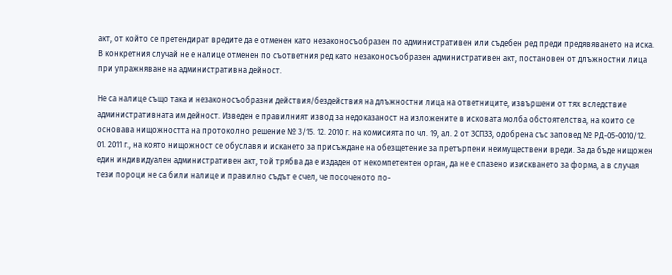акт, от който се претендират вредите да е отменен като незаконосъобразен по административен или съдебен ред преди предявяването на иска. В конкретния случай не е налице отменен по съответния ред като незаконосъобразен административен акт, постановен от длъжностни лица при упражняване на административна дейност.

Не са налице също така и незаконосъобразни действия/бездействия на длъжностни лица на ответниците, извършени от тях вследствие административната им дейност. Изведен е правилният извод за недоказаност на изложените в исковата молба обстоятелства, на които се основава нищожността на протоколно решение № 3/15. 12. 2010 г. на комисията по чл. 19, ал. 2 от ЗСПЗЗ, одобрена със заповед № РД-05-0010/12. 01. 2011 г., на която нищожност се обуславя и искането за присъждане на обезщетение за претърпени неимуществени вреди. За да бъде нищожен един индивидуален административен акт, той трябва да е издаден от некомпетентен орган, да не е спазено изискването за форма, а в случая тези пороци не са били налице и правилно съдът е счел, че посоченото по-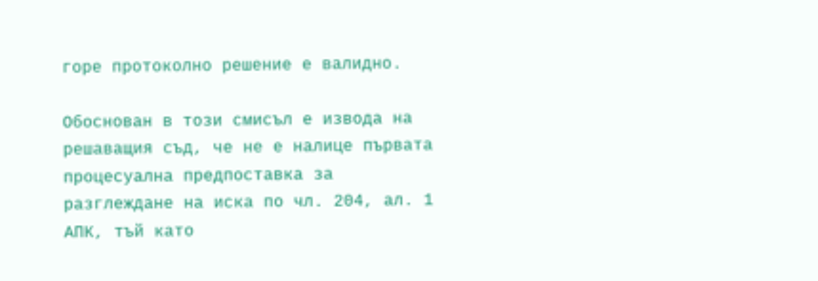горе протоколно решение е валидно.

Обоснован в този смисъл е извода на решаващия съд, че не е налице първата процесуална предпоставка за разглеждане на иска по чл. 204, ал. 1 АПК, тъй като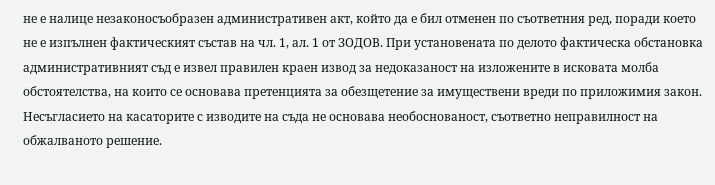не е налице незаконосъобразен административен акт, който да е бил отменен по съответния ред, поради което не е изпълнен фактическият състав на чл. 1, ал. 1 от ЗОДОВ. При установената по делото фактическа обстановка административният съд е извел правилен краен извод за недоказаност на изложените в исковата молба обстоятелства, на които се основава претенцията за обезщетение за имуществени вреди по приложимия закон. Несъгласието на касаторите с изводите на съда не основава необоснованост, съответно неправилност на обжалваното решение.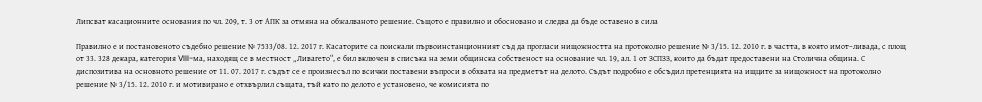Липсват касационните основания по чл. 209, т. 3 от АПК за отмяна на обжалваното решение. Същото е правилно и обосновано и следва да бъде оставено в сила

Правилно е и постановеното съдебно решение № 7533/08. 12. 2017 г. Касаторите са поискали първоинстанционният съд да прогласи нищожността на протоколно решение № 3/15. 12. 2010 г. в частта, в която имот–ливада, с площ от 33. 328 декара, категория VIII-ма, находящ се в местност „Ливагето“, е бил включен в списъка на земи общинска собственост на основание чл. 19, ал. 1 от ЗСПЗЗ, които да бъдат предоставени на Столична община. С диспозитива на основното решение от 11. 07. 2017 г. съдът се е произнесъл по всички поставени въпроси в обхвата на предметът на делото. Съдът подробно е обсъдил претенцията на ищците за нищожност на протоколно решение № 3/15. 12. 2010 г. и мотивирано е отхвърлил същата, тъй като по делото е установено, че комисията по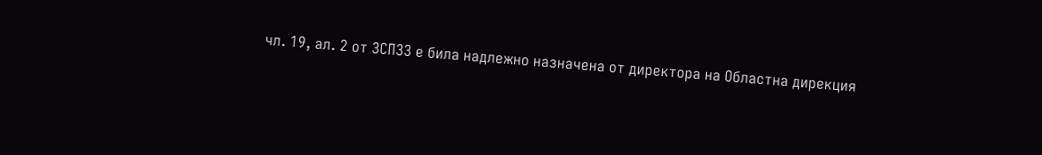чл. 19, ал. 2 от ЗСПЗЗ е била надлежно назначена от директора на Областна дирекция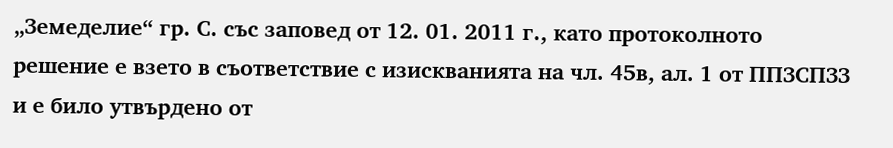„Земеделие“ гр. С. със заповед от 12. 01. 2011 г., като протоколното решение е взето в съответствие с изискванията на чл. 45в, ал. 1 от ППЗСПЗЗ и е било утвърдено от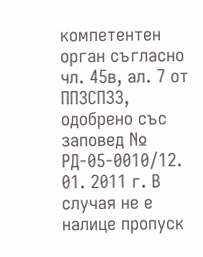компетентен орган съгласно чл. 45в, ал. 7 от ППЗСПЗЗ, одобрено със заповед № РД-05-0010/12. 01. 2011 г. В случая не е налице пропуск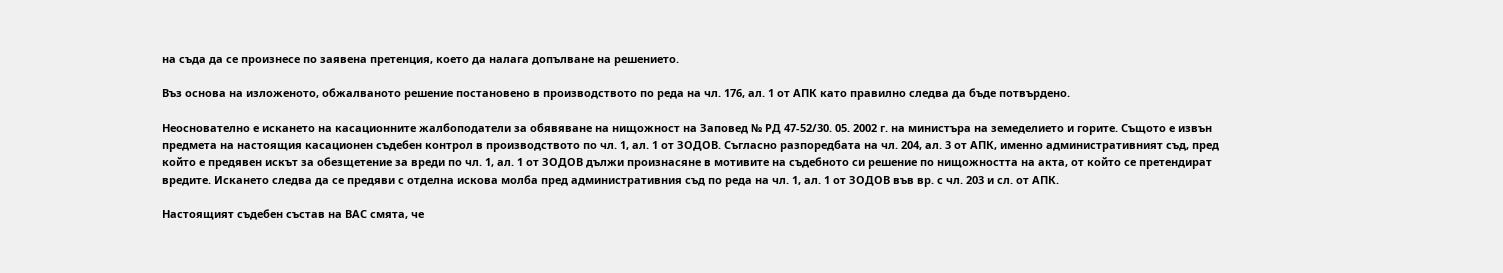на съда да се произнесе по заявена претенция, което да налага допълване на решението.

Въз основа на изложеното, обжалваното решение постановено в производството по реда на чл. 176, ал. 1 от АПК като правилно следва да бъде потвърдено.

Неоснователно е искането на касационните жалбоподатели за обявяване на нищожност на Заповед № РД 47-52/30. 05. 2002 г. на министъра на земеделието и горите. Същото е извън предмета на настоящия касационен съдебен контрол в производството по чл. 1, ал. 1 от ЗОДОВ. Съгласно разпоредбата на чл. 204, ал. 3 от АПК, именно административният съд, пред който е предявен искът за обезщетение за вреди по чл. 1, ал. 1 от ЗОДОВ дължи произнасяне в мотивите на съдебното си решение по нищожността на акта, от който се претендират вредите. Искането следва да се предяви с отделна искова молба пред административния съд по реда на чл. 1, ал. 1 от ЗОДОВ във вр. с чл. 203 и сл. от АПК.

Настоящият съдебен състав на ВАС смята, че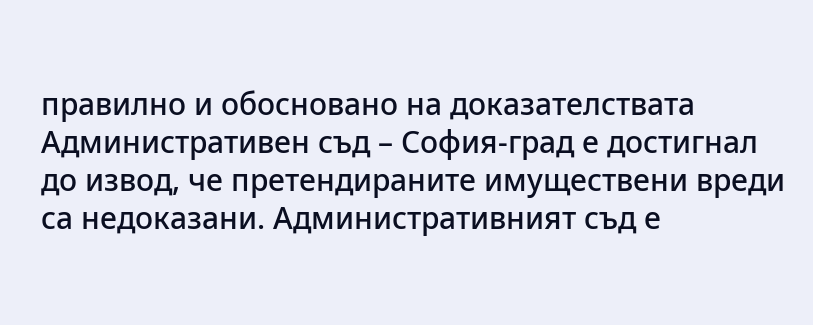правилно и обосновано на доказателствата Административен съд – София-град е достигнал до извод, че претендираните имуществени вреди са недоказани. Административният съд е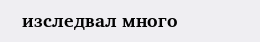изследвал много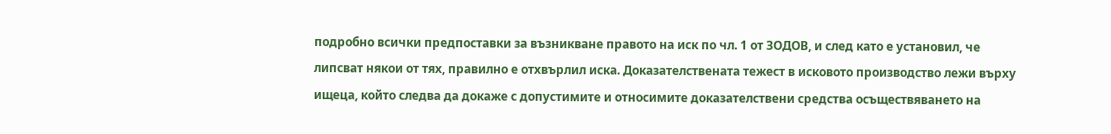подробно всички предпоставки за възникване правото на иск по чл. 1 от ЗОДОВ, и след като е установил, че липсват някои от тях, правилно е отхвърлил иска. Доказателствената тежест в исковото производство лежи върху ищеца, който следва да докаже с допустимите и относимите доказателствени средства осъществяването на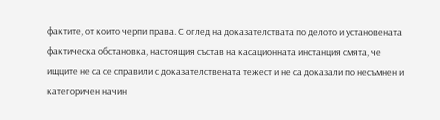фактите, от които черпи права. С оглед на доказателствата по делото и установената фактическа обстановка, настоящия състав на касационната инстанция смята, че ищците не са се справили с доказателствената тежест и не са доказали по несъмнен и категоричен начин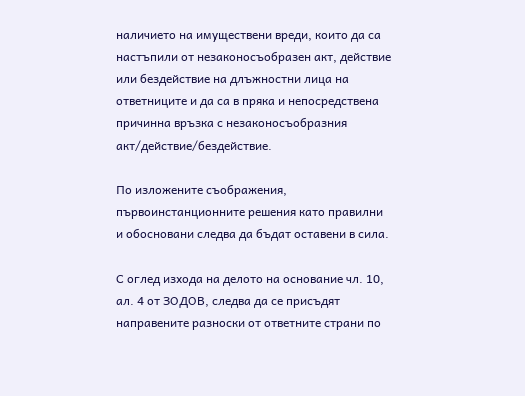наличието на имуществени вреди, които да са настъпили от незаконосъобразен акт, действие или бездействие на длъжностни лица на ответниците и да са в пряка и непосредствена причинна връзка с незаконосъобразния акт/действие/бездействие.

По изложените съображения, първоинстанционните решения като правилни и обосновани следва да бъдат оставени в сила.

С оглед изхода на делото на основание чл. 10, ал. 4 от ЗОДОВ, следва да се присъдят направените разноски от ответните страни по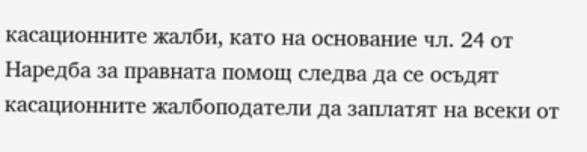касационните жалби, като на основание чл. 24 от Наредба за правната помощ следва да се осъдят касационните жалбоподатели да заплатят на всеки от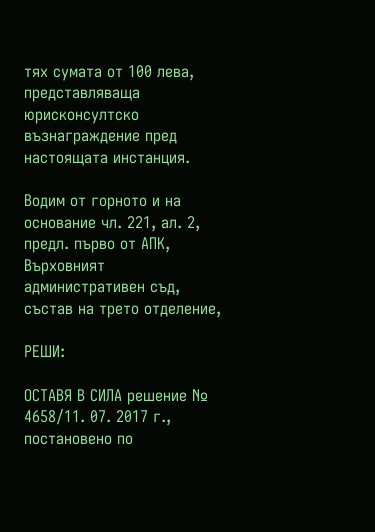тях сумата от 100 лева, представляваща юрисконсултско възнаграждение пред настоящата инстанция.

Водим от горното и на основание чл. 221, ал. 2, предл. първо от АПК, Върховният административен съд, състав на трето отделение,

РЕШИ:

ОСТАВЯ В СИЛА решение № 4658/11. 07. 2017 г., постановено по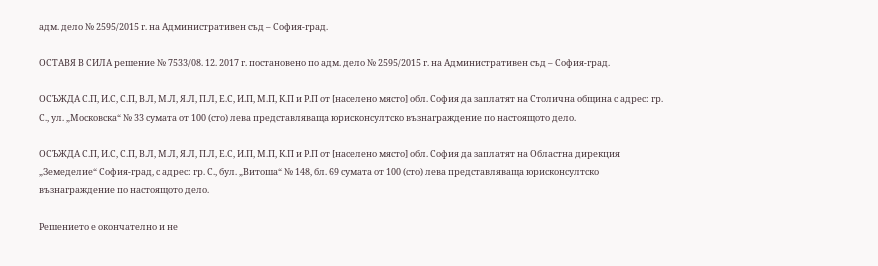адм. дело № 2595/2015 г. на Административен съд – София-град.

ОСТАВЯ В СИЛА решение № 7533/08. 12. 2017 г. постановено по адм. дело № 2595/2015 г. на Административен съд – София-град.

ОСЪЖДА С.П, И.С, С.П, В.Л, М.Л, Я.Л, П.Л, Е.С, И.П, М.П, К.П и Р.П от [населено място] обл. София да заплатят на Столична община с адрес: гр. С., ул. „Московска“ № 33 сумата от 100 (сто) лева представляваща юрисконсултско възнаграждение по настоящото дело.

ОСЪЖДА С.П, И.С, С.П, В.Л, М.Л, Я.Л, П.Л, Е.С, И.П, М.П, К.П и Р.П от [населено място] обл. София да заплатят на Областна дирекция „Земеделие“ София-град, с адрес: гр. С., бул. „Витоша“ № 148, бл. 69 сумата от 100 (сто) лева представляваща юрисконсултско възнаграждение по настоящото дело.

Решението е окончателно и не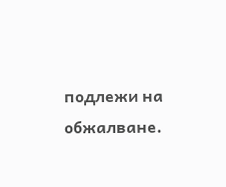подлежи на обжалване.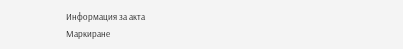Информация за акта
Маркиране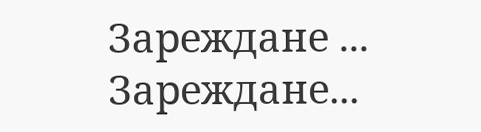Зареждане ...
Зареждане...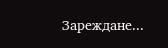Зареждане...